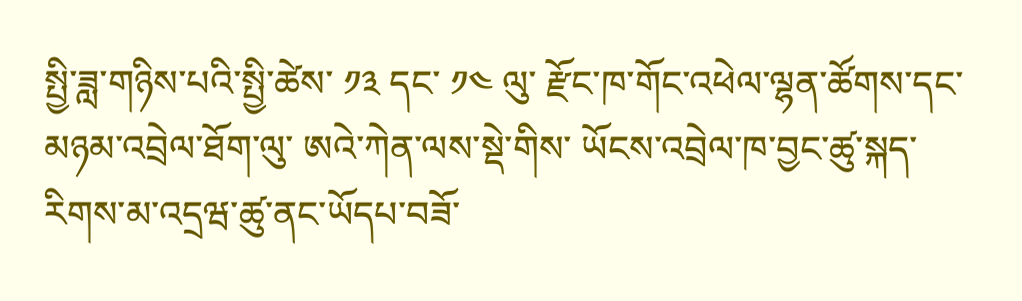སྤྱི་ཟླ་གཉིས་པའི་སྤྱི་ཚེས་ ༡༣ དང་ ༡༤ ལུ་ རྫོང་ཁ་གོང་འཕེལ་ལྷན་ཚོགས་དང་མཉམ་འབྲེལ་ཐོག་ལུ་ ཨའེ་ཀེན་ལས་སྡེ་གིས་ ཡོངས་འབྲེལ་ཁ་བྱང་ཚུ་སྐད་རིགས་མ་འདྲཝ་ཚུ་ནང་ཡོདཔ་བཟོ་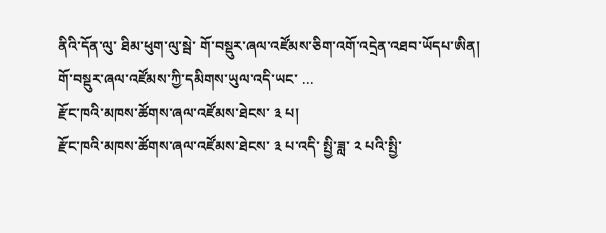ནིའི་དོན་ལུ་ ཐིམ་ཕུག་ལུ་སྦེ་ གོ་བསྡུར་ཞལ་འཛོམས་ཅིག་འགོ་འདྲེན་འཐབ་ཡོདཔ་ཨིན། གོ་བསྡུར་ཞལ་འཛོམས་ཀྱི་དམིགས་ཡུལ་འདི་ཡང་ ...
རྫོང་ཁའི་མཁས་ཚོགས་ཞལ་འཛོམས་ཐེངས་ ༣ པ།
རྫོང་ཁའི་མཁས་ཚོགས་ཞལ་འཛོམས་ཐེངས་ ༣ པ་འདི་ སྤྱི་ཟླ་ ༢ པའི་སྤྱི་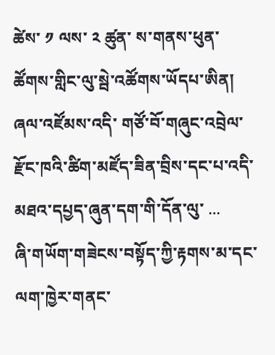ཚེས་ ༡ ལས་ ༢ ཚུན་ ས་གནས་ཕུན་ཚོགས་གླིང་ལུ་སྦེ་འཚོགས་ཡོདཔ་ཨིན། ཞལ་འཛོམས་འདི་ གཙོ་བོ་གཞུང་འབྲེལ་རྫོང་ཁའི་ཚིག་མཛོད་ཟིན་བྲིས་དང་པ་འདི་ མཐའ་དཔྱད་ཞུན་དག་གི་དོན་ལུ་ ...
ཞི་གཡོག་གཟེངས་བསྟོད་ཀྱི་རྟགས་མ་དང་ལག་ཁྱེར་གནང་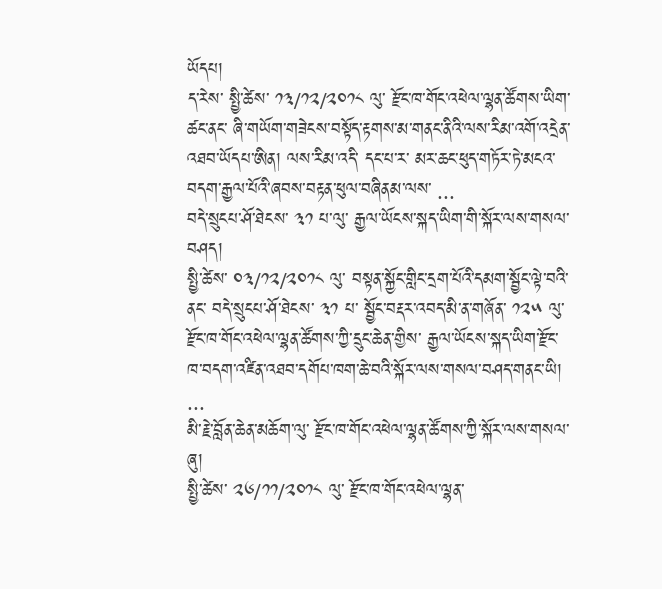ཡོདཔ།
ད་རེས་ སྤྱི་ཚེས་ ༡༣/༡༢/༢༠༡༨ ལུ་ རྫོང་ཁ་གོང་འཕེལ་ལྷན་ཚོགས་ཡིག་ཚང་ནང་ ཞི་གཡོག་གཟེངས་བསྟོད་རྟགས་མ་གནང་ནིའི་ལས་རིམ་འགོ་འདྲེན་འཐབ་ཡོདཔ་ཨིན། ལས་རིམ་འདི་ དང་པ་ར་ མར་ཆང་ཕུད་གཏོར་ཏེ་མངའ་བདག་རྒྱལ་པོའི་ཞབས་བརྟན་ཕུལ་བཞིནམ་ལས་ ...
བདེ་སྲུངཔ་ཤོ་ཐེངས་ ༣༡ པ་ལུ་ རྒྱལ་ཡོངས་སྐད་ཡིག་གི་སྐོར་ལས་གསལ་བཤད།
སྤྱི་ཚེས་ ༠༣/༡༢/༢༠༡༨ ལུ་ བསྟན་སྐྱོང་གླིང་དྲག་པོའི་དམག་སྦྱོང་ལྟེ་བའི་ནང་ བདེ་སྲུངཔ་ཤོ་ཐེངས་ ༣༡ པ་ སྦྱོང་བརྡར་འབད་མི་ན་གཞོན་ ༡༢༥ ལུ་ རྫོང་ཁ་གོང་འཕེལ་ལྷན་ཚོགས་ཀྱི་དྲུང་ཆེན་གྱིས་ རྒྱལ་ཡོངས་སྐད་ཡིག་རྫོང་ཁ་བདག་འཛིན་འཐབ་དགོཔ་ཁག་ཆེ་བའི་སྐོར་ལས་གསལ་བཤད་གནང་ཡི། ...
མི་རྗེ་བློན་ཆེན་མཆོག་ལུ་ རྫོང་ཁ་གོང་འཕེལ་ལྷན་ཚོགས་ཀྱི་སྐོར་ལས་གསལ་ཞུ།
སྤྱི་ཚེས་ ༢༦/༡༡/༢༠༡༨ ལུ་ རྫོང་ཁ་གོང་འཕེལ་ལྷན་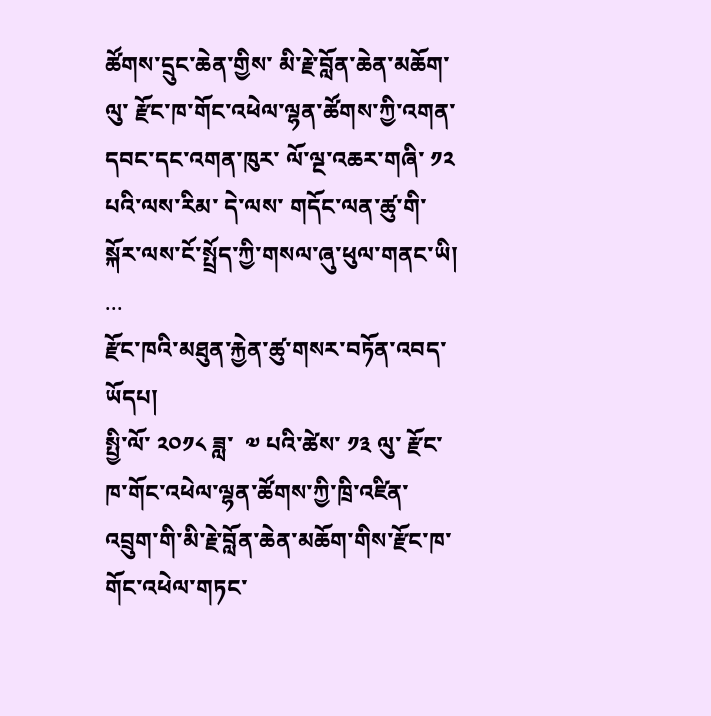ཚོགས་དྲུང་ཆེན་གྱིས་ མི་རྗེ་བློན་ཆེན་མཆོག་ལུ་ རྫོང་ཁ་གོང་འཕེལ་ལྷན་ཚོགས་ཀྱི་འགན་དབང་དང་འགན་ཁུར་ ལོ་ལྔ་འཆར་གཞི་ ༡༢ པའི་ལས་རིམ་ དེ་ལས་ གདོང་ལན་ཚུ་གི་སྐོར་ལས་ངོ་སྤྲོད་ཀྱི་གསལ་ཞུ་ཕུལ་གནང་ཡི། ...
རྫོང་ཁའི་མཐུན་རྐྱེན་ཚུ་གསར་བཏོན་འབད་ཡོདཔ།
སྤྱི་ལོ་ ༢༠༡༨ ཟླ་  ༧ པའི་ཚེས་ ༡༣ ལུ་ རྫོང་ཁ་གོང་འཕེལ་ལྷན་ཚོགས་ཀྱི་ཁྲི་འཛིན་ འབྲུག་གི་མི་རྗེ་བློན་ཆེན་མཆོག་གིས་རྫོང་ཁ་གོང་འཕེལ་གཏང་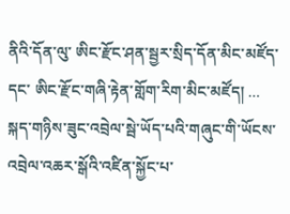ནིའི་དོན་ལུ་ ཨིང་རྫོང་ཤན་སྦྱར་སྲིད་དོན་མིང་མཛོད་དང་ ཨིང་རྫོང་གཞི་རྟེན་གློག་རིག་མིང་མཛོད། ...
སྐད་གཉིས་ཟུང་འབྲེལ་སྦེ་ཡོད་པའི་གཞུང་གི་ཡོངས་འབྲེལ་འཆར་སྒོའི་འཛིན་སྐྱོང་པ་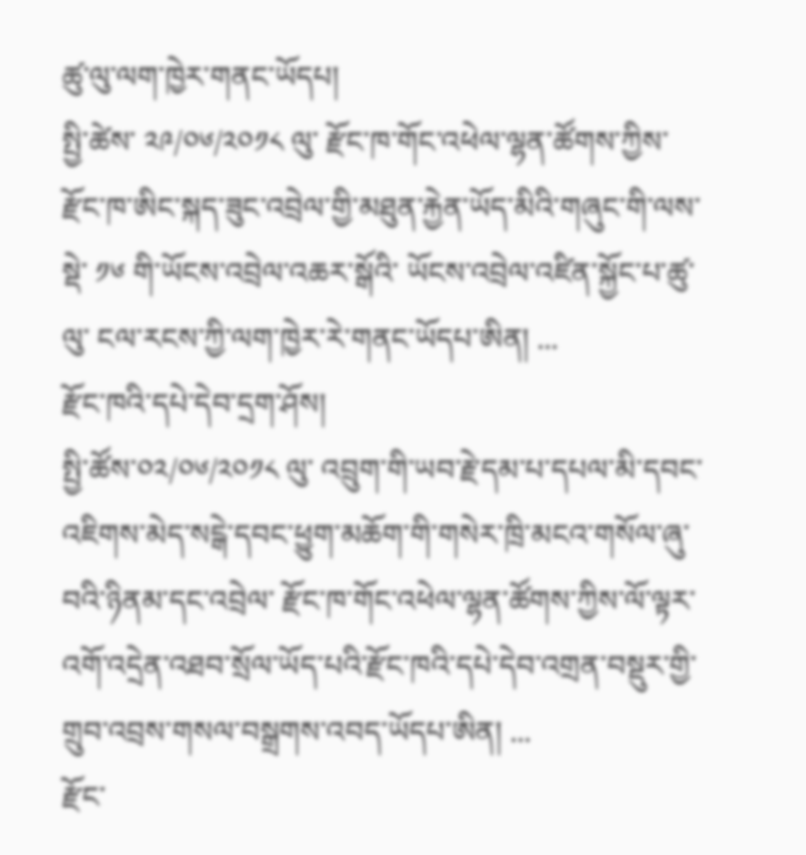ཚུ་ལུ་ལག་ཁྱེར་གནང་ཡོདཔ།
སྤྱི་ཚེས་ ༢༩/༠༦/༢༠༡༨ ལུ་ རྫོང་ཁ་གོང་འཕེལ་ལྷན་ཚོགས་ཀྱིས་ རྫོང་ཁ་ཨིང་སྐད་ཟུང་འབྲེལ་གྱི་མཐུན་རྐྱེན་ཡོད་མིའི་གཞུང་གི་ལས་སྡེ་ ༡༦ གི་ཡོངས་འབྲེལ་འཆར་སྒོའི་ ཡོངས་འབྲེལ་འཛིན་སྐྱོང་པ་ཚུ་ལུ་ ངལ་རངས་ཀྱི་ལག་ཁྱེར་རེ་གནང་ཡོདཔ་ཨིན། ...
རྫོང་ཁའི་དཔེ་དེབ་དྲག་ཤོས།
སྤྱི་ཚོས་༠༢/༠༦/༢༠༡༨ ལུ་ འབྲུག་གི་ཡབ་རྗེ་དམ་པ་དཔལ་མི་དབང་འཇིགས་མེད་སངྒེ་དབང་ཕྱུག་མཆོག་གི་གསེར་ཁྲི་མངའ་གསོལ་ཞུ་བའི་ཉིནམ་དང་འབྲེལ་ རྫོང་ཁ་གོང་འཕེལ་ལྷན་ཚོགས་ཀྱིས་ལོ་ལྟར་འགོ་འདྲེན་འཐབ་སྲོལ་ཡོད་པའི་རྫོང་ཁའི་དཔེ་དེབ་འགྲན་བསྡུར་གྱི་གྲུབ་འབྲས་གསལ་བསྒྲགས་འབད་ཡོདཔ་ཨིན། ...
རྫོང་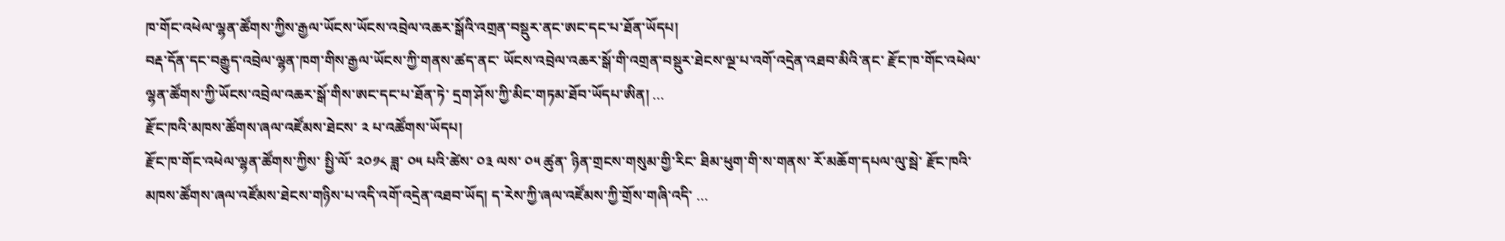ཁ་གོང་འཕེལ་ལྷན་ཚོགས་ཀྱིས་རྒྱལ་ཡོངས་ཡོངས་འབྲེལ་འཆར་སྒོའི་འགྲན་བསྡུར་ནང་ཨང་དང་པ་ཐོན་ཡོདཔ།
བརྡ་དོན་དང་བརྒྱུད་འབྲེལ་ལྷན་ཁག་གིས་རྒྱལ་ཡོངས་ཀྱི་གནས་ཚད་ནང་ ཡོངས་འབྲེལ་འཆར་སྒོ་གི་འགྲན་བསྡུར་ཐེངས་ལྔ་པ་འགོ་འདྲེན་འཐབ་མིའི་ནང་ རྫོང་ཁ་གོང་འཕེལ་ལྷན་ཚོགས་ཀྱི་ཡོངས་འབྲེལ་འཆར་སྒོ་གིས་ཨང་དང་པ་ཐོན་ཏེ་ དྲག་ཤོས་ཀྱི་མིང་གཏམ་ཐོབ་ཡོདཔ་ཨིན། ...
རྫོང་ཁའི་མཁས་ཚོགས་ཞལ་འཛོམས་ཐེངས་ ༢ པ་འཚོགས་ཡོདཔ།
རྫོང་ཁ་གོང་འཕེལ་ལྷན་ཚོགས་ཀྱིས་ སྤྱི་ལོ་ ༢༠༡༨ ཟླ་ ༠༥ པའི་ཚེས་ ༠༣ ལས་ ༠༥ ཚུན་ ཉིན་གྲངས་གསུམ་གྱི་རིང་ ཐིམ་ཕུག་གི་ས་གནས་ རོ་མཆོག་དཔལ་ལུ་སྦེ་ རྫོང་ཁའི་མཁས་ཚོགས་ཞལ་འཛོམས་ཐེངས་གཉིས་པ་འདི་འགོ་འདྲེན་འཐབ་ཡོད། ད་རེས་ཀྱི་ཞལ་འཛོམས་ཀྱི་གྲོས་གཞི་འདི་ ...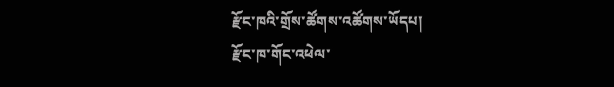རྫོང་ཁའི་གྲོས་ཚོགས་འཚོགས་ཡོདཔ།
རྫོང་ཁ་གོང་འཕེལ་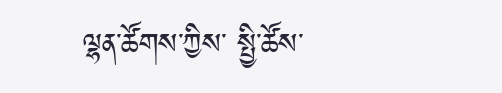ལྷན་ཚོགས་ཀྱིས་ སྤྱི་ཚོས་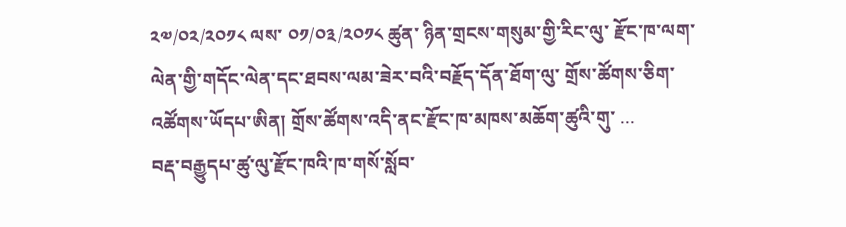༢༧/༠༢/༢༠༡༨ ལས་ ༠༡/༠༣/༢༠༡༨ ཚུན་ ཉིན་གྲངས་གསུམ་གྱི་རིང་ལུ་ རྫོང་ཁ་ལག་ལེན་གྱི་གདོང་ལེན་དང་ཐབས་ལམ་ཟེར་བའི་བརྗོད་དོན་ཐོག་ལུ་ གྲོས་ཚོགས་ཅིག་འཚོགས་ཡོདཔ་ཨིན། གྲོས་ཚོགས་འདི་ནང་རྫོང་ཁ་མཁས་མཆོག་ཚུའི་གུ་ ...
བརྡ་བརྒྱུདཔ་ཚུ་ལུ་རྫོང་ཁའི་ཁ་གསོ་སློབ་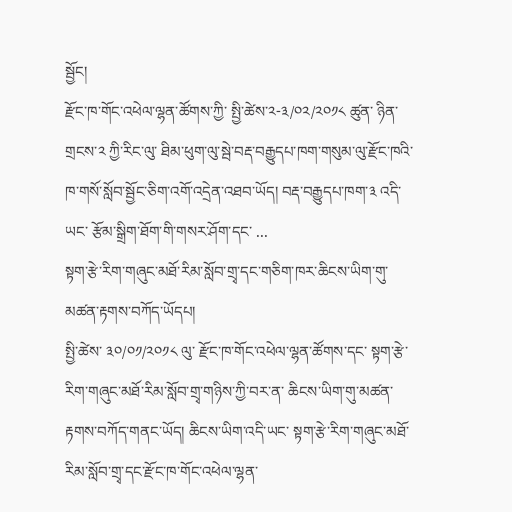སྦྱོང།
རྫོང་ཁ་གོང་འཕེལ་ལྷན་ཚོགས་ཀྱི་ སྤྱི་ཚེས་༢-༣/༠༢/༢༠༡༨ ཚུན་ ཉིན་གྲངས་༢ ཀྱི་རིང་ལུ་ ཐིམ་ཕུག་ལུ་སྦེ་བརྡ་བརྒྱུདཔ་ཁག་གསུམ་ལུ་རྫོང་ཁའི་ཁ་གསོ་སློབ་སྦྱོང་ཅིག་འགོ་འདྲེན་འཐབ་ཡོད། བརྡ་བརྒྱུདཔ་ཁག་༣ འདི་ཡང་ རྩོམ་སྒྲིག་ཐོག་གི་གསར་ཤོག་དང་ ...
སྟག་རྩེ་རིག་གཞུང་མཐོ་རིམ་སློབ་གྲྭ་དང་གཅིག་ཁར་ཆིངས་ཡིག་གུ་མཚན་རྟགས་བཀོད་ཡོདཔ།
སྤྱི་ཚེས་ ༣༠/༠༡/༢༠༡༨ ལུ་ རྫོང་ཁ་གོང་འཕེལ་ལྷན་ཚོགས་དང་ སྟག་རྩེ་རིག་གཞུང་མཐོ་རིམ་སློབ་གྲྭ་གཉིས་ཀྱི་བར་ན་ ཆིངས་ཡིག་གུ་མཚན་རྟགས་བཀོད་གནང་ཡོད། ཆིངས་ཡིག་འདི་ཡང་ སྟག་རྩེ་རིག་གཞུང་མཐོ་རིམ་སློབ་གྲྭ་དང་རྫོང་ཁ་གོང་འཕེལ་ལྷན་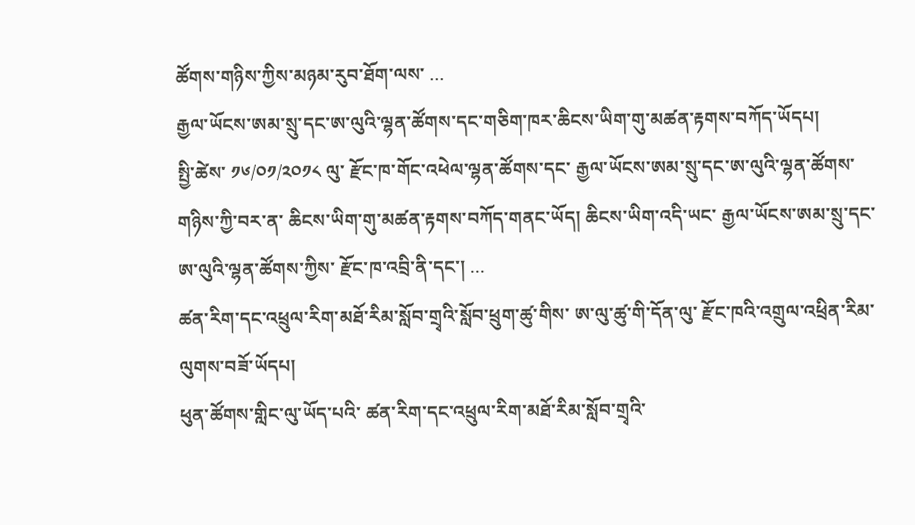ཚོགས་གཉིས་ཀྱིས་མཉམ་རུབ་ཐོག་ལས་ ...
རྒྱལ་ཡོངས་ཨམ་སྲུ་དང་ཨ་ལུའི་ལྷན་ཚོགས་དང་གཅིག་ཁར་ཆིངས་ཡིག་གུ་མཚན་རྟགས་བཀོད་ཡོདཔ།
སྤྱི་ཚེས་ ༡༦/༠༡/༢༠༡༨ ལུ་ རྫོང་ཁ་གོང་འཕེལ་ལྷན་ཚོགས་དང་ རྒྱལ་ཡོངས་ཨམ་སྲུ་དང་ཨ་ལུའི་ལྷན་ཚོགས་གཉིས་ཀྱི་བར་ན་ ཆིངས་ཡིག་གུ་མཚན་རྟགས་བཀོད་གནང་ཡོད། ཆིངས་ཡིག་འདི་ཡང་ རྒྱལ་ཡོངས་ཨམ་སྲུ་དང་ཨ་ལུའི་ལྷན་ཚོགས་ཀྱིས་ རྫོང་ཁ་འབྲི་ནི་དང་། ...
ཚན་རིག་དང་འཕྲུལ་རིག་མཐོ་རིམ་སློབ་གྲྭའི་སློབ་ཕྲུག་ཚུ་གིས་ ཨ་ལུ་ཚུ་གི་དོན་ལུ་ རྫོང་ཁའི་འགྲུལ་འཕྲིན་རིམ་ལུགས་བཟོ་ཡོདཔ།
ཕུན་ཚོགས་གླིང་ལུ་ཡོད་པའི་ ཚན་རིག་དང་འཕྲུལ་རིག་མཐོ་རིམ་སློབ་གྲྭའི་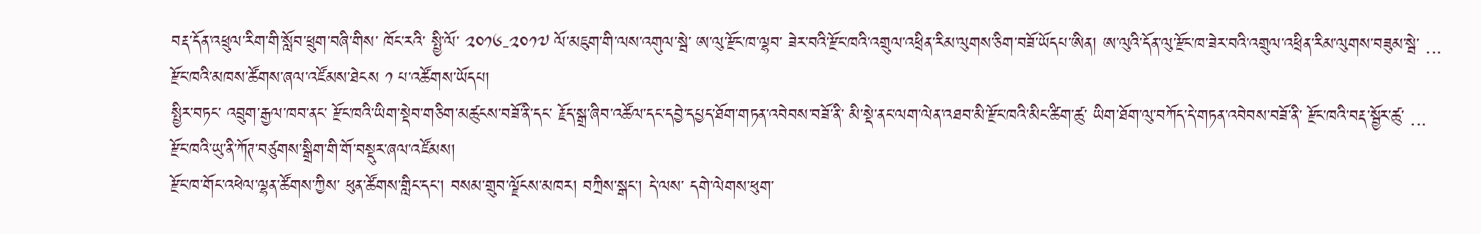བརྡ་དོན་འཕྲུལ་རིག་གི་སློབ་ཕྲུག་བཞི་གིས་ ཁོང་རའི་ སྤྱི་ལོ་ ༢༠༡༦-༢༠༡༧ ལོ་མཇུག་གི་ལས་འགུལ་སྦེ་ ཨ་ལུ་རྫོང་ཁ་ལྷབ་ ཟེར་བའི་རྫོང་ཁའི་འགྲུལ་འཕྲིན་རིམ་ལུགས་ཅིག་བཟོ་ཡོདཔ་ཨིན། ཨ་ལུའི་དོན་ལུ་རྫོང་ཁ་ཟེར་བའི་འགྲུལ་འཕྲིན་རིམ་ལུགས་བཟུམ་སྦེ་ ...
རྫོང་ཁའི་མཁས་ཚོགས་ཞལ་འཛོམས་ཐེངས ༡ པ་འཚོགས་ཡོདཔ།
སྤྱིར་བཏང་ འབྲུག་རྒྱལ་ཁབ་ནང་ རྫོང་ཁའི་ཡིག་སྡེབ་གཅིག་མཚུངས་བཟོ་ནི་དང་ རྗོད་སྒྲ་ཞིབ་འཚོལ་དང་དབྱེ་དཔྱད་ཐོག་གཏན་འབེབས་བཟོ་ནི་ མི་སྡེ་ནང་ལག་ལེན་འཐབ་མི་རྫོང་ཁའི་མིང་ཚིག་ཚུ་ ཡིག་ཐོག་ལུ་བཀོད་དེ་གཏན་འབེབས་བཟོ་ནི་ རྫོང་ཁའི་བརྡ་སྦྱོར་ཚུ་ ...
རྫོང་ཁའི་ཡུ་ནི་ཀོཊ་བཙུགས་སྒྲིག་གི་གོ་བསྡུར་ཞལ་འཛོམས།
རྫོང་ཁ་གོང་འཕེལ་ལྷན་ཚོགས་ཀྱིས་ ཕུན་ཚོགས་གླིང་དང་། བསམ་གྲུབ་ལྗོངས་མཁར། བཀྲིས་སྒང་། དེ་ལས་ དགེ་ལེགས་ཕུག་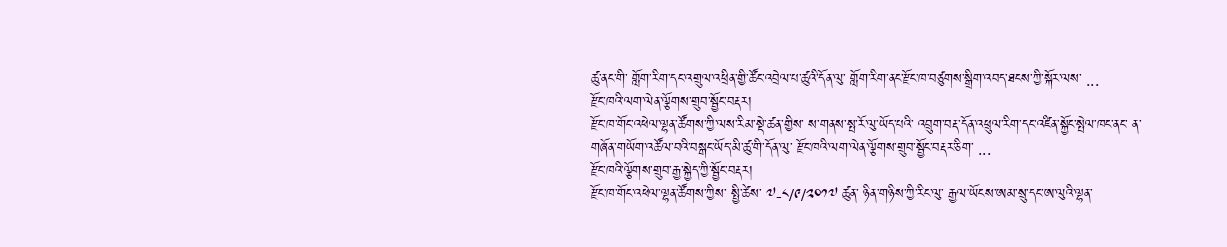ཚུ་ནང་གི་ གློག་རིག་དང་འགྲུལ་འཕྲིན་གྱི་ཚོང་འབྲེལ་པ་ཚུའི་དོན་ལུ་ གློག་རིག་ནང་རྫོང་ཁ་བཙུགས་སྒྲིག་འབད་ཐངས་ཀྱི་སྐོར་ལས་ ...
རྫོང་ཁའི་ལག་ལེན་ལྕོགས་གྲུབ་སྦྱོང་བརྡར།
རྫོང་ཁ་གོང་འཕེལ་ལྷན་ཚོགས་ཀྱི་ལས་རིམ་སྡེ་ཚན་གྱིས་ ས་གནས་སྤ་རོ་ལུ་ཡོད་པའི་ འབྲུག་བརྡ་དོན་འཕྲུལ་རིག་དང་འཛིན་སྐྱོང་སྤེལ་ཁང་ནང་ ན་གཞོན་གཡོག་འཚོལ་བའི་བསྒང་ཡོད་མི་ཚུ་གི་དོན་ལུ་ རྫོང་ཁའི་ལག་ལེན་ལྕོགས་གྲུབ་སྦྱོང་བརྡར་ཅིག་ ...
རྫོང་ཁའི་ལྕོགས་གྲུབ་རྒྱ་སྐྱེད་ཀྱི་སྦྱོང་བརྡར།
རྫོང་ཁ་གོང་འཕེལ་ལྷན་ཚོགས་ཀྱིས་ སྤྱི་ཚེས་ ༧-༨/༩/༢༠༡༧ ཚུན་ ཉིན་གཉིས་ཀྱི་རིང་ལུ་ རྒྱལ་ཡོངས་ཨམ་སྲུ་དང་ཨ་ལུའི་ལྷན་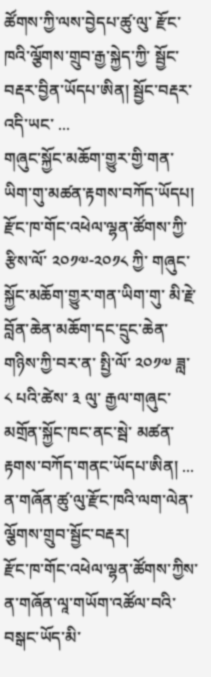ཚོགས་ཀྱི་ལས་བྱེདཔ་ཚུ་ལུ་ རྫོང་ཁའི་ལྕོགས་གྲུབ་རྒྱ་སྐྱེད་ཀྱི་ སྦྱོང་བརྡར་བྱིན་ཡོདཔ་ཨིན། སྦྱོང་བརྡར་འདི་ཡང་ ...
གཞུང་སྐྱོང་མཆོག་གྱུར་གྱི་གན་ཡིག་གུ་མཚན་རྟགས་བཀོད་ཡོདཔ།
རྫོང་ཁ་གོང་འཕེལ་ལྷན་ཚོགས་ཀྱི་ རྩིས་ལོ་ ༢༠༡༧-༢༠༡༨ ཀྱི་ གཞུང་སྐྱོང་མཆོག་གྱུར་གན་ཡིག་གུ་ མི་རྗེ་བློན་ཆེན་མཆོག་དང་དྲུང་ཆེན་གཉིས་ཀྱི་བར་ན་ སྤྱི་ལོ་ ༢༠༡༧ ཟླ་ ༨ པའི་ཚེས་ ༣ ལུ་ རྒྱལ་གཞུང་མགྲོན་སྐྱོང་ཁང་ནང་སྦེ་ མཚན་རྟགས་བཀོད་གནང་ཡོདཔ་ཨིན། ...
ན་གཞོན་ཚུ་ལུ་རྫོང་ཁའི་ལག་ལེན་ལྕོགས་གྲུབ་སྦྱོང་བརྡར།
རྫོང་ཁ་གོང་འཕེལ་ལྷན་ཚོགས་ཀྱིས་ ན་གཞོན་ལཱ་གཡོག་འཚོལ་བའི་བསྒང་ཡོད་མི་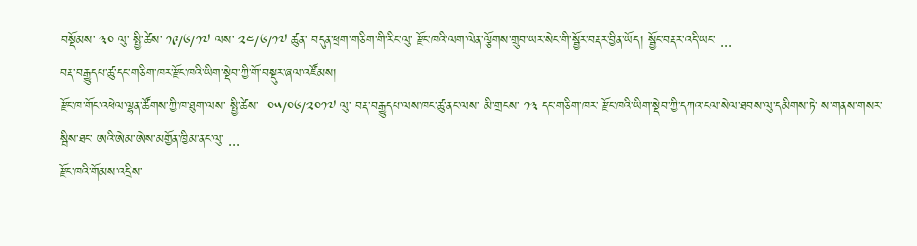བསྡོམས་ ༣༠ ལུ་ སྤྱི་ཚེས་ ༡༩/༦/༡༧ ལས་ ༢༤/༦/༡༧ ཚུན་ བདུན་ཕྲག་གཅིག་གི་རིང་ལུ་ རྫོང་ཁའི་ལག་ལེན་ལྕོགས་གྲུབ་ཡར་སེང་གི་སྦྱོར་བརྡར་བྱིན་ཡོད། སྦྱོང་བརྡར་འདི་ཡང་ ...
བརྡ་བརྒྱུདཔ་ཚུ་དང་གཅིག་ཁར་རྫོང་ཁའི་ཡིག་སྡེབ་ཀྱི་གོ་བསྡུར་ཞལ་འཛོམས།
རྫོང་ཁ་གོང་འཕེལ་ལྷན་ཚོགས་ཀྱི་ཁ་ཐུག་ལས་ སྤྱི་ཚེས་  ༠༥/༠༦/༢༠༡༧ ལུ་ བརྡ་བརྒྱུདཔ་ལས་ཁང་ཚུ་ནང་ལས་ མི་གྲངས་ ༡༣ དང་གཅིག་ཁར་ རྫོང་ཁའི་ཡིག་སྡེབ་ཀྱི་དཀའ་ངལ་སེལ་ཐབས་ལུ་དམིགས་ཏེ་ ས་གནས་གསར་སྦིས་ཐང་ ཨའི་ཨེམ་ཨེས་མགྱོན་ཁྱིམ་ནང་ལུ་ ...
རྫོང་ཁའི་གོམས་འདྲིས་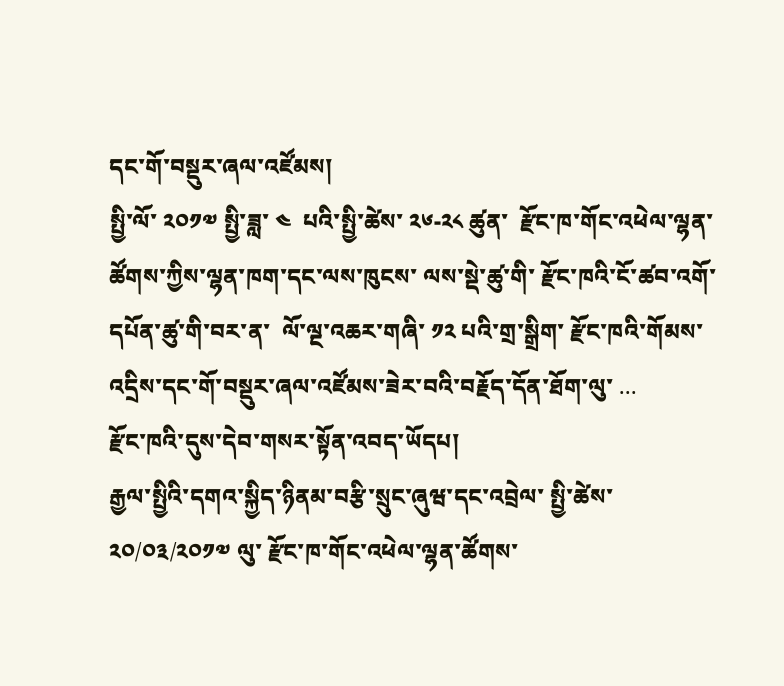དང་གོ་བསྡུར་ཞལ་འཛོམས།
སྤྱི་ལོ་ ༢༠༡༧ སྤྱི་ཟླ་ ༤  པའི་སྤྱི་ཚེས་ ༢༦-༢༨ ཚུན་  རྫོང་ཁ་གོང་འཕེལ་ལྷན་ཚོགས་ཀྱིས་ལྷན་ཁག་དང་ལས་ཁུངས་ ལས་སྡེ་ཚུ་གི་ རྫོང་ཁའི་ངོ་ཚབ་འགོ་དཔོན་ཚུ་གི་བར་ན་  ལོ་ལྔ་འཆར་གཞི་ ༡༢ པའི་གྲ་སྒྲིག་ རྫོང་ཁའི་གོམས་འདྲིས་དང་གོ་བསྡུར་ཞལ་འཛོམས་ཟེར་བའི་བརྗོད་དོན་ཐོག་ལུ་ ...
རྫོང་ཁའི་དུས་དེབ་གསར་སྟོན་འབད་ཡོདཔ།
རྒྱལ་སྤྱིའི་དགའ་སྐྱིད་ཉིནམ་བརྩི་སྲུང་ཞུཝ་དང་འབྲེལ་ སྤྱི་ཚེས་ ༢༠/༠༣/༢༠༡༧ ལུ་ རྫོང་ཁ་གོང་འཕེལ་ལྷན་ཚོགས་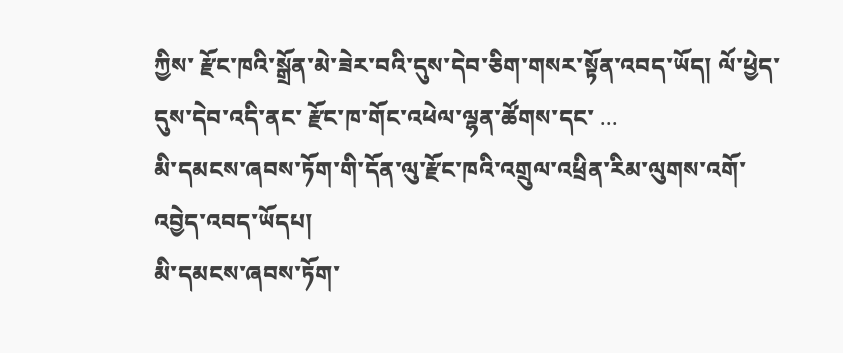ཀྱིས་ རྫོང་ཁའི་སྒྲོན་མེ་ཟེར་བའི་དུས་དེབ་ཅིག་གསར་སྟོན་འབད་ཡོད། ལོ་ཕྱེད་དུས་དེབ་འདི་ནང་ རྫོང་ཁ་གོང་འཕེལ་ལྷན་ཚོགས་དང་ ...
མི་དམངས་ཞབས་ཏོག་གི་དོན་ལུ་རྫོང་ཁའི་འགྲུལ་འཕྲིན་རིམ་ལུགས་འགོ་འབྱེད་འབད་ཡོདཔ།
མི་དམངས་ཞབས་ཏོག་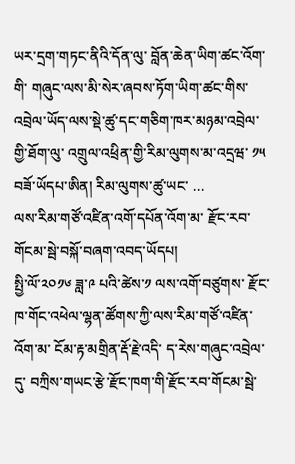ཡར་དྲག་གཏང་ནིའི་དོན་ལུ་ བློན་ཆེན་ཡིག་ཚང་འོག་གི་ གཞུང་ལས་མི་སེར་ཞབས་ཏོག་ཡིག་ཚང་གིས་ འབྲེལ་ཡོད་ལས་སྡེ་ཚུ་དང་གཅིག་ཁར་མཉམ་འབྲེལ་གྱི་ཐོག་ལུ་ འགྲུལ་འཕྲིན་གྱི་རིམ་ལུགས་མ་འདྲཝ་ ༡༥ བཟོ་ཡོདཔ་ཨིན། རིམ་ལུགས་ཚུ་ཡང་ ...
ལས་རིམ་གཙོ་འཛིན་འགོ་དཔོན་འོག་མ་ རྫོང་རབ་གོངམ་སྦེ་བསྐོ་བཞག་འབད་ཡོདཔ།
སྤྱི་ལོ་༢༠༡༦ ཟླ་༩ པའི་ཚེས་༡ ལས་འགོ་བཙུགས་ རྫོང་ཁ་གོང་འཕེལ་ལྷན་ཚོགས་ཀྱི་ལས་རིམ་གཙོ་འཛིན་འོག་མ་ ངོམ་རྟ་མགྲིན་རྡོ་རྗེ་འདི་ ད་རེས་གཞུང་འབྲེལ་དུ་ བཀྲིས་གཡང་རྩེ་རྫོང་ཁག་གི་རྫོང་རབ་གོངམ་སྦེ་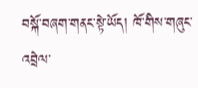བསྐོ་བཞག་གནང་སྟེ་ཡོད། ཁོ་གིས་གཞུང་འབྲེལ་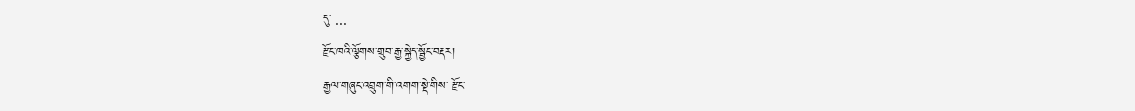དུ་ ...
རྫོང་ཁའི་ལྕོགས་གྲུབ་རྒྱ་སྐྱེད་སྦྱོང་བརྡར།
རྒྱལ་གཞུང་འབྲུག་གི་འགག་སྡེ་གིས་ རྫོང་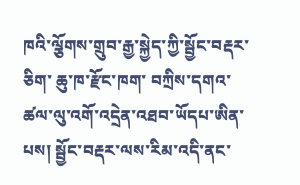ཁའི་ལྕོགས་གྲུབ་རྒྱ་སྐྱེད་ཀྱི་སྦྱོང་བརྡར་ཅིག་ ཆུ་ཁ་རྫོང་ཁག་ བཀྲིས་དགའ་ཚལ་ལུ་འགོ་འདྲེན་འཐབ་ཡོདཔ་ཨིན་པས། སྦྱོང་བརྡར་ལས་རིམ་འདི་ནང་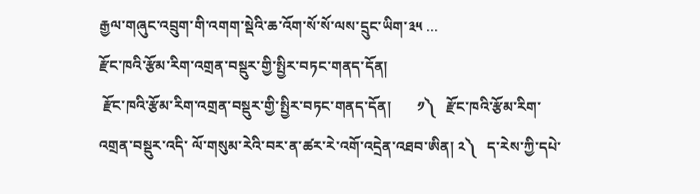རྒྱལ་གཞུང་འབྲུག་གི་འགག་སྡེའི་ཆ་འོག་སོ་སོ་ལས་དྲུང་ཡིག་༣༥ ...
རྫོང་ཁའི་རྩོམ་རིག་འགྲན་བསྡུར་གྱི་སྤྱིར་བཏང་གནད་དོན།
 རྫོང་ཁའི་རྩོམ་རིག་འགྲན་བསྡུར་གྱི་སྤྱིར་བཏང་གནད་དོན།       ༡༽   རྫོང་ཁའི་རྩོམ་རིག་འགྲན་བསྡུར་འདི་ ལོ་གསུམ་རེའི་བར་ན་ཚར་རེ་འགོ་འདྲེན་འཐབ་ཨིན། ༢༽   ད་རེས་ཀྱི་དཔེ་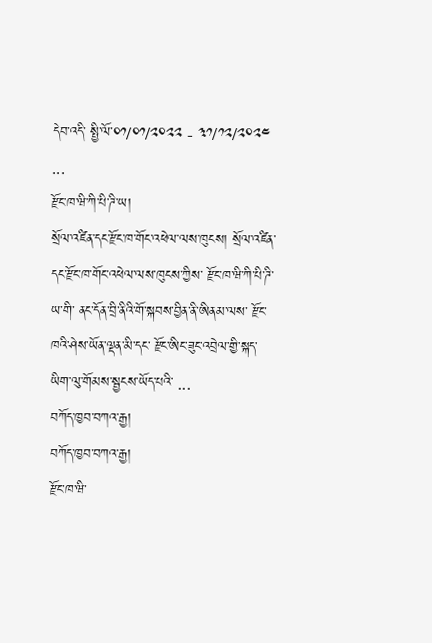དེབ་འདི་ སྤྱི་ལོ་༠༡/༠༡/༢༠༢༢ - ༣༡/༡༢/༢༠༢༤ ...
རྫོང་ཁ་ཝི་ཀི་པི་ཌི་ཡ།
སྲོལ་འཛིན་དང་རྫོང་ཁ་གོང་འཕེལ་ལས་ཁུངས། སྲོལ་འཛིན་དང་རྫོང་ཁ་གོང་འཕེལ་ལས་ཁུངས་ཀྱིས་ རྫོང་ཁ་ཝི་ཀི་པི་ཌི་ཡ་གི་ ནང་དོན་བྲི་ནིའི་གོ་སྐབས་བྱིན་ནི་ཨིནམ་ལས་ རྫོང་ཁའི་ཤེས་ཡོན་ལྡན་མི་དང་ རྫོང་ཨིང་ཟུང་འབྲེལ་གྱི་སྐད་ཡིག་ལུ་གོམས་སྦྱངས་ཡོད་པའི་ ...
བཀོད་ཁྱབ་བཀའ་རྒྱ།
བཀོད་ཁྱབ་བཀའ་རྒྱ།
རྫོང་ཁ་ཝི་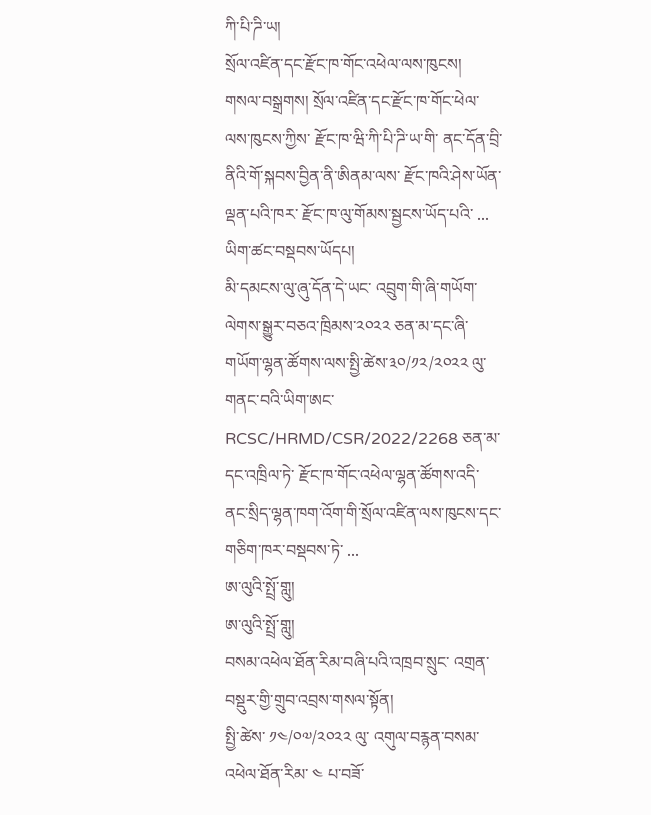ཀི་པི་ཌི་ཡ།
སྲོལ་འཛིན་དང་རྫོང་ཁ་གོང་འཕེལ་ལས་ཁུངས། གསལ་བསྒྲགས། སྲོལ་འཛིན་དང་རྫོང་ཁ་གོང་ཕེལ་ལས་ཁུངས་ཀྱིས་ རྫོང་ཁ་ཝི་ཀི་པི་ཌི་ཡ་གི་ ནང་དོན་བྲི་ནིའི་གོ་སྐབས་བྱིན་ནི་ཨིནམ་ལས་ རྫོང་ཁའི་ཤེས་ཡོན་ལྡན་པའི་ཁར་ རྫོང་ཁ་ལུ་གོམས་སྦྱངས་ཡོད་པའི་ ...
ཡིག་ཚང་བསྡབས་ཡོདཔ།
མི་དམངས་ལུ་ཞུ་དོན་དེ་ཡང་ འབྲུག་གི་ཞི་གཡོག་ལེགས་སྒྱུར་བཅའ་ཁྲིམས་༢༠༢༢ ཅན་མ་དང་ཞི་གཡོག་ལྷན་ཚོགས་ལས་སྤྱི་ཚེས་༣༠/༡༢/༢༠༢༢ ལུ་གནང་བའི་ཡིག་ཨང་ RCSC/HRMD/CSR/2022/2268 ཅན་མ་དང་འཁྲིལ་ཏེ་ རྫོང་ཁ་གོང་འཕེལ་ལྷན་ཚོགས་འདི་ ནང་སྲིད་ལྷན་ཁག་འོག་གི་སྲོལ་འཛིན་ལས་ཁུངས་དང་གཅིག་ཁར་བསྡབས་ཏེ་ ...
ཨ་ལུའི་སྤྲོ་གླུ།
ཨ་ལུའི་སྤྲོ་གླུ།
བསམ་འཕེལ་ཐོན་རིམ་བཞི་པའི་འཁྲབ་སྲུང་ འགྲན་བསྡུར་གྱི་གྲུབ་འབྲས་གསལ་སྟོན།
སྤྱི་ཚེས་ ༡༤/༠༧/༢༠༢༢ ལུ་ འགུལ་བརྙན་བསམ་འཕེལ་ཐོན་རིམ་ ༤ པ་བཟོ་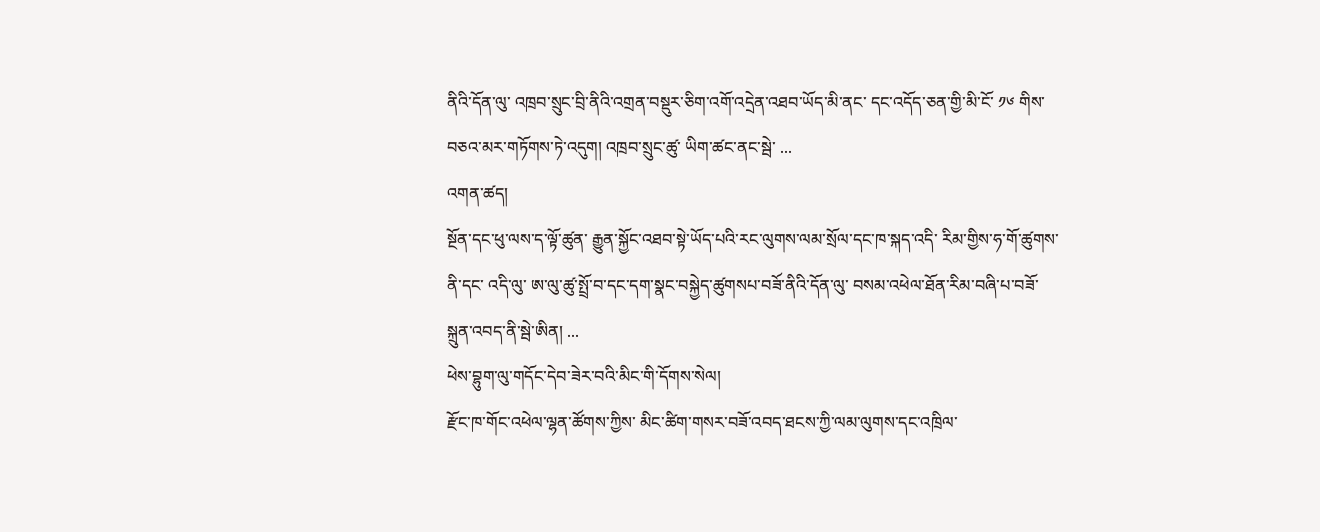ནིའི་དོན་ལུ་ འཁྲབ་སྲུང་བྲི་ནིའི་འགྲན་བསྡུར་ཅིག་འགོ་འདྲེན་འཐབ་ཡོད་མི་ནང་ དང་འདོད་ཅན་གྱི་མི་ངོ་ ༡༦ གིས་བཅའ་མར་གཏོགས་ཏེ་འདུག། འཁྲབ་སྲུང་ཚུ་ ཡིག་ཚང་ནང་སྦེ་ ...
འགན་ཚད།
སྔོན་དང་ཕུ་ལས་ད་ལྟོ་ཚུན་ རྒྱུན་སྐྱོང་འཐབ་སྟེ་ཡོད་པའི་རང་ལུགས་ལམ་སྲོལ་དང་ཁ་སྐད་འདི་ རིམ་གྱིས་ཧ་གོ་ཚུགས་ནི་དང་ འདི་ལུ་ ཨ་ལུ་ཚུ་སྤྲོ་བ་དང་དག་སྣང་བསྐྱེད་ཚུགསཔ་བཟོ་ནིའི་དོན་ལུ་ བསམ་འཕེལ་ཐོན་རིམ་བཞི་པ་བཟོ་སྐྲུན་འབད་ནི་སྦེ་ཨིན། ...
ཕེས་བྷུག་ལུ་གདོང་དེབ་ཟེར་བའི་མིང་གི་དོགས་སེལ།
རྫོང་ཁ་གོང་འཕེལ་ལྷན་ཚོགས་ཀྱིས་ མིང་ཚིག་གསར་བཟོ་འབད་ཐངས་ཀྱི་ལམ་ལུགས་དང་འཁྲིལ་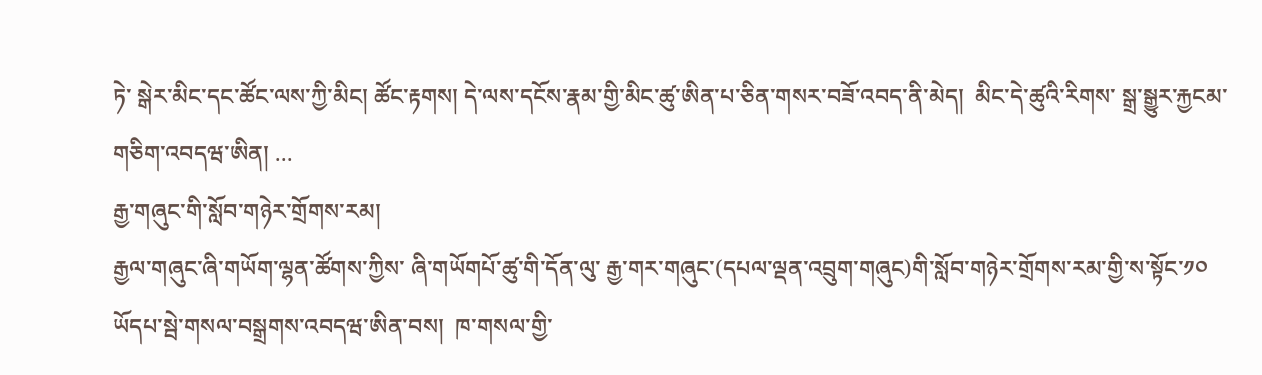ཏེ་ སྒེར་མིང་དང་ཚོང་ལས་ཀྱི་མིང། ཚོང་རྟགས། དེ་ལས་དངོས་རྣམ་གྱི་མིང་ཚུ་ཨིན་པ་ཅིན་གསར་བཟོ་འབད་ནི་མེད།  མིང་དེ་ཚུའི་རིགས་ སྒྲ་སྒྱུར་རྐྱངམ་གཅིག་འབདཝ་ཨིན། ...
རྒྱ་གཞུང་གི་སློབ་གཉེར་གྲོགས་རམ།
རྒྱལ་གཞུང་ཞི་གཡོག་ལྷན་ཚོགས་ཀྱིས་ ཞི་གཡོགཔོ་ཚུ་གི་དོན་ལུ་ རྒྱ་གར་གཞུང་(དཔལ་ལྡན་འབྲུག་གཞུང)གི་སློབ་གཉེར་གྲོགས་རམ་གྱི་ས་སྟོང་༡༠ ཡོདཔ་སྦེ་གསལ་བསྒྲགས་འབདཝ་ཨིན་བས།  ཁ་གསལ་གྱི་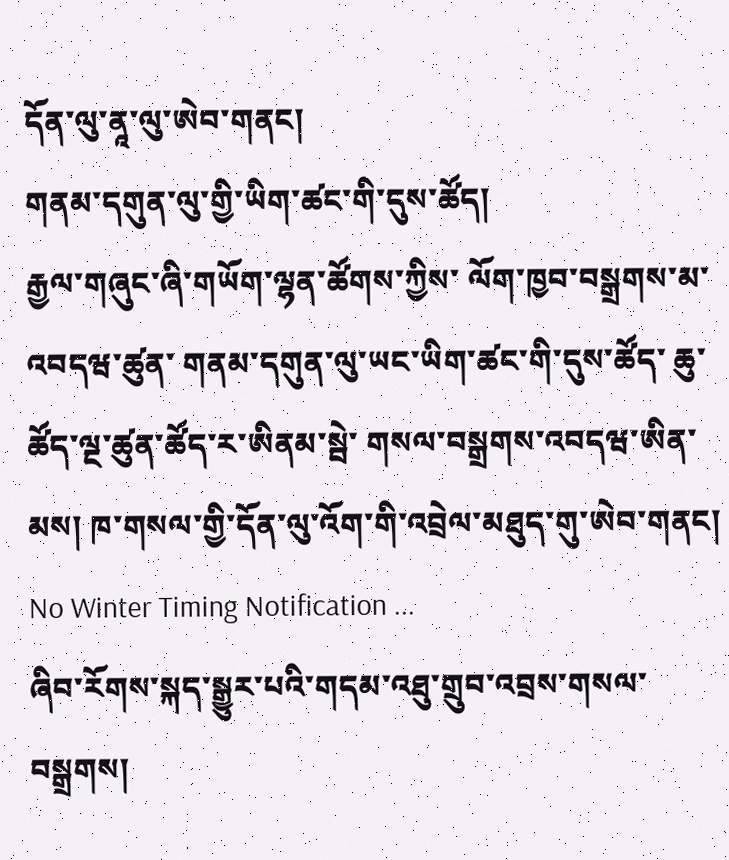དོན་ལུ་ནཱ་ལུ་ཨེབ་གནང།
གནམ་དགུན་ལུ་གྱི་ཡིག་ཚང་གི་དུས་ཚོད།
རྒྱལ་གཞུང་ཞི་གཡོག་ལྷན་ཚོགས་ཀྱིས་ ལོག་ཁྱབ་བསྒྲགས་མ་འབདཝ་ཚུན་ གནམ་དགུན་ལུ་ཡང་ཡིག་ཚང་གི་དུས་ཚོད་ ཆུ་ཚོད་ལྔ་ཚུན་ཚོད་ར་ཨིནམ་སྦེ་ གསལ་བསྒྲགས་འབདཝ་ཨིན་མས། ཁ་གསལ་གྱི་དོན་ལུ་འོག་གི་འབྲེལ་མཐུད་གུ་ཨེབ་གནང། No Winter Timing Notification ...
ཞིབ་རོགས་སྐད་སྒྱུར་པའི་གདམ་འཐུ་གྲུབ་འབྲས་གསལ་བསྒྲགས།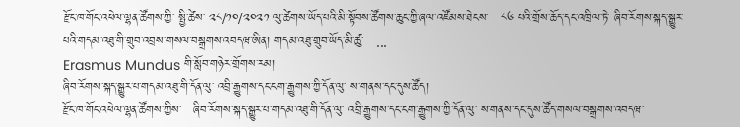རྫོང་ཁ་གོང་འཕེལ་ལྷན་ཚོགས་ཀྱི་ སྤྱི་ཚེས་ ༢༨/༡༠/༢༠༢༡ ལུ་ཚེགས་ཡོད་པའི་མི་སྟོབས་ཚོགས་ཆུང་ཀྱི་ཞལ་འཛོམས་ཐེངས་   ༨༦ པའི་གྲོས་ཆོད་དང་འཁྲིལ་ཏེ་ ཞིབ་རོགས་སྐད་སྒྱུར་པའི་གདམ་འཐུ་གི་གྲུབ་འབྲས་གསལ་བསྒྲགས་འབདཝ་ཨིན། གདམ་འཐུ་གྲུབ་ཡོད་མི་ཚུ་   ...
Erasmus Mundus གི་སློབ་གཉེར་གྲོགས་རམ།
ཞིབ་རོགས་སྐད་སྒྱུར་པ་གདམ་འཐུ་གི་དོན་ལུ་ འབྲི་རྒྱུགས་དང་ངག་རྒྱུགས་ཀྱི་དོན་ལུ་ ས་གནས་དང་དུས་ཚོད།
རྫོང་ཁ་གོང་འཕེལ་ལྷན་ཚོགས་ཀྱིས་   ཞིབ་རོགས་སྐད་སྒྱུར་པ་གདམ་འཐུ་གི་དོན་ལུ་ འབྲི་རྒྱུགས་དང་ངག་རྒྱུགས་ཀྱི་དོན་ལུ་ ས་གནས་དང་དུས་ཚོད་གསལ་བསྒྲགས་འབདཝ་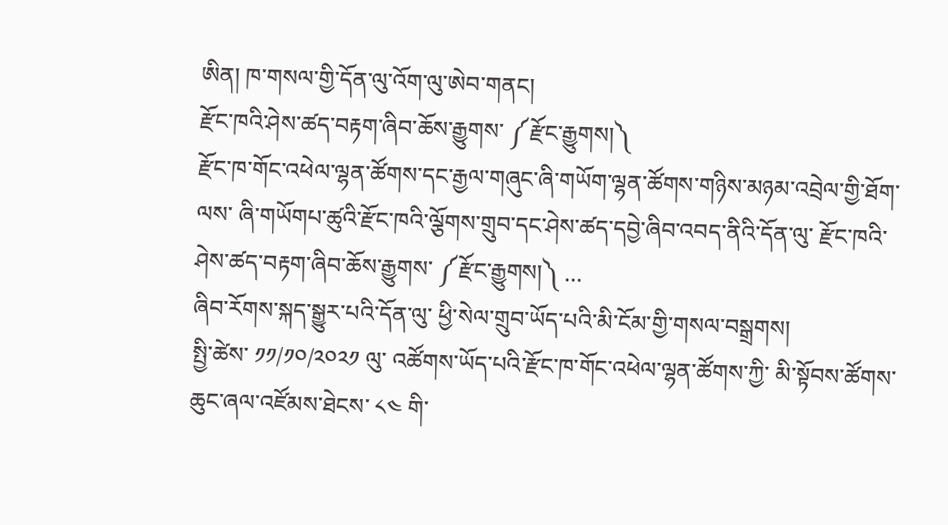ཨིན། ཁ་གསལ་གྱི་དོན་ལུ་འོག་ལུ་ཨེབ་གནང།
རྫོང་ཁའི་ཤེས་ཚད་བརྟག་ཞིབ་ཆོས་རྒྱུགས་ ༼རྫོང་རྒྱུགས།༽
རྫོང་ཁ་གོང་འཕེལ་ལྷན་ཚོགས་དང་རྒྱལ་གཞུང་ཞི་གཡོག་ལྷན་ཚོགས་གཉིས་མཉམ་འབྲེལ་གྱི་ཐོག་ལས་ ཞི་གཡོགཔ་ཚུའི་རྫོང་ཁའི་ལྕོགས་གྲུབ་དང་ཤེས་ཚད་དབྱེ་ཞིབ་འབད་ནིའི་དོན་ལུ་ རྫོང་ཁའི་ཤེས་ཚད་བརྟག་ཞིབ་ཆོས་རྒྱུགས་ ༼རྫོང་རྒྱུགས།༽ ...
ཞིབ་རོགས་སྐད་སྒྱུར་པའི་དོན་ལུ་ ཕྱི་སེལ་གྲུབ་ཡོད་པའི་མི་ངོམ་གྱི་གསལ་བསྒྲགས།
སྤྱི་ཚེས་ ༡༡/༡༠/༢༠༢༡ ལུ་ འཚོགས་ཡོད་པའི་རྫོང་ཁ་གོང་འཕེལ་ལྷན་ཚོགས་ཀྱི་ མི་སྟོབས་ཚོགས་ཆུང་ཞལ་འཛོམས་ཐེངས་ ༨༤ གི་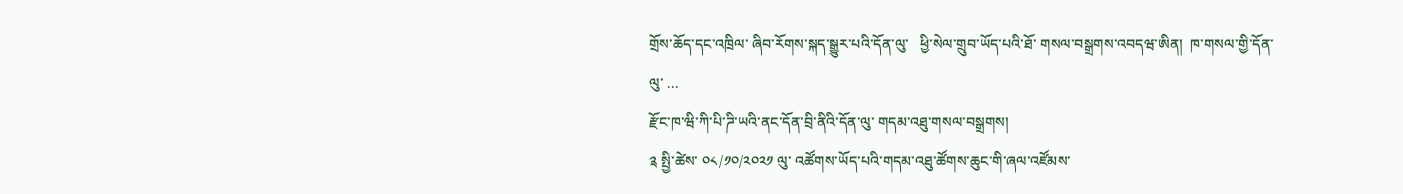གྲོས་ཆོད་དང་འཁྲིལ་ ཞིབ་རོགས་སྐད་སྒྱུར་པའི་དོན་ལུ་   ཕྱི་སེལ་གྲུབ་ཡོད་པའི་ཐོ་ གསལ་བསྒྲགས་འབདཝ་ཨིན།  ཁ་གསལ་གྱི་དོན་ལུ་ ...
རྫོང་ཁ་ཝི་ཀི་པི་ཌི་ཡའི་ནང་དོན་བྲི་ནིའི་དོན་ལུ་ གདམ་འཐུ་གསལ་བསྒྲགས།
༉ སྤྱི་ཚེས་ ༠༨/༡༠/༢༠༢༡ ལུ་ འཚོགས་ཡོད་པའི་གདམ་འཐུ་ཚོགས་ཆུང་གི་ཞལ་འཛོམས་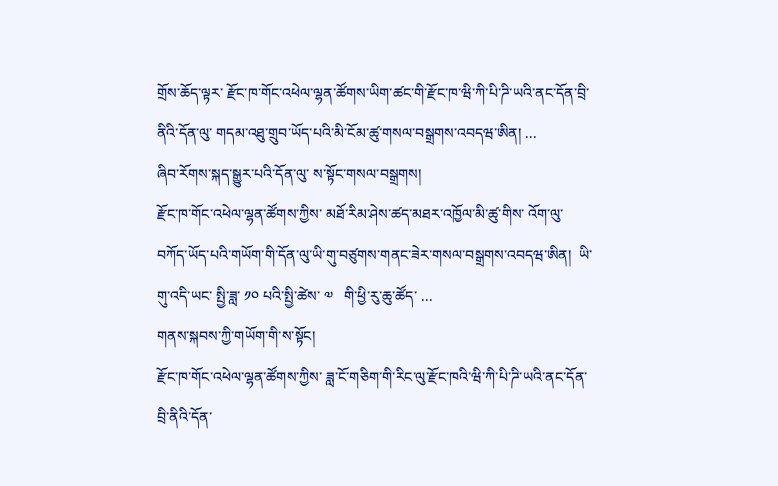གྲོས་ཆོད་ལྟར་ རྫོང་ཁ་གོང་འཕེལ་ལྷན་ཚོགས་ཡིག་ཚང་གི་རྫོང་ཁ་ཝི་ཀི་པི་ཌི་ཡའི་ནང་དོན་བྲི་ནིའི་དོན་ལུ་ གདམ་འཐུ་གྲུབ་ཡོད་པའི་མི་ངོམ་ཚུ་གསལ་བསྒྲགས་འབདཝ་ཨིན། ...
ཞིབ་རོགས་སྐད་སྒྱུར་པའི་དོན་ལུ་ ས་སྟོང་གསལ་བསྒྲགས།
རྫོང་ཁ་གོང་འཕེལ་ལྷན་ཚོགས་ཀྱིས་ མཐོ་རིམ་ཤེས་ཚད་མཐར་འཁྱོལ་མི་ཚུ་གིས་ འོག་ལུ་བཀོད་ཡོད་པའི་གཡོག་གི་དོན་ལུ་ཡི་གུ་བཙུགས་གནང་ཟེར་གསལ་བསྒྲགས་འབདཝ་ཨིན།  ཡི་གུ་འདི་ཡང་ སྤྱི་ཟླ་ ༡༠ པའི་སྤྱི་ཚེས་ ༧   གི་ཕྱི་རུ་ཆུ་ཚོད་ ...
གནས་སྐབས་ཀྱི་གཡོག་གི་ས་སྟོང།
རྫོང་ཁ་གོང་འཕེལ་ལྷན་ཚོགས་ཀྱིས་ ཟླ་ངོ་གཅིག་གི་རིང་ལུ་རྫོང་ཁའི་ཝི་ཀི་པི་ཌི་ཡའི་ནང་དོན་བྲི་ནིའི་དོན་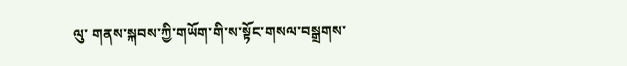ལུ་ གནས་སྐབས་ཀྱི་གཡོག་གི་ས་སྟོང་གསལ་བསྒྲགས་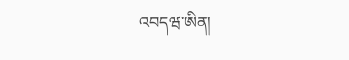འབདཝ་ཨིན།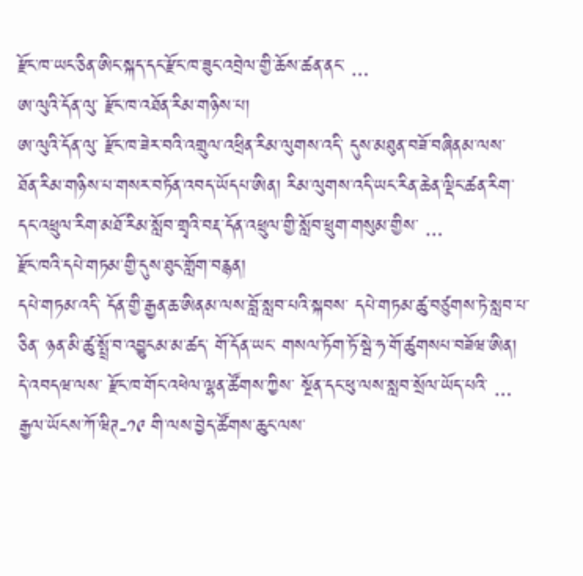རྫོང་ཁ་ཡང་ཅིན་ཨིང་སྐད་དང་རྫོང་ཁ་ཟུང་འབྲེལ་གྱི་ཆོས་ཚན་ནང་ ...
ཨ་ལུའི་དོན་ལུ་ རྫོང་ཁ་འཐོན་རིམ་གཉིས་པ།
ཨ་ལུའི་དོན་ལུ་ རྫོང་ཁ་ཟེར་བའི་འགྲུལ་འཕྲིན་རིམ་ལུགས་འདི་ དུས་མཐུན་བཟོ་བཞིནམ་ལས་ ཐོན་རིམ་གཉིས་པ་གསར་བཏོན་འབད་ཡོདཔ་ཨིན། རིམ་ལུགས་འདི་ཡང་རིན་ཆེན་ལྡིང་ཚན་རིག་དང་འཕྲུལ་རིག་མཐོ་རིམ་སློབ་གྲྭའི་བརྡ་དོན་འཕྲུལ་གྱི་སློབ་ཕྲུག་གསུམ་གྱིས་ ...
རྫོང་ཁའི་དཔེ་གཏམ་གྱི་དུས་ཐུང་གློག་བརྙན།
དཔེ་གཏམ་འདི་ དོན་གྱི་རྒྱན་ཆ་ཨིནམ་ལས་བློ་སླབ་པའི་སྐབས་ དཔེ་གཏམ་ཚུ་བཙུགས་ཏེ་སླབ་པ་ཅིན་ ཉན་མི་ཚུ་སྤྲོ་བ་འབྱུངམ་མ་ཚད་ གོ་དོན་ཡང་ གསལ་ཏོག་ཏོ་སྦེ་ཧ་གོ་ཚུགསཔ་བཟོཝ་ཨིན། དེ་འབདཝ་ལས་ རྫོང་ཁ་གོང་འཕེལ་ལྷན་ཚོགས་ཀྱིས་ སྔོན་དང་ཕུ་ལས་སླབ་སྲོལ་ཡོད་པའི་ ...
རྒྱལ་ཡོངས་ཀོ་ཝིཊ-༡༩ གི་ལས་བྱེད་ཚོགས་ཆུང་ལས་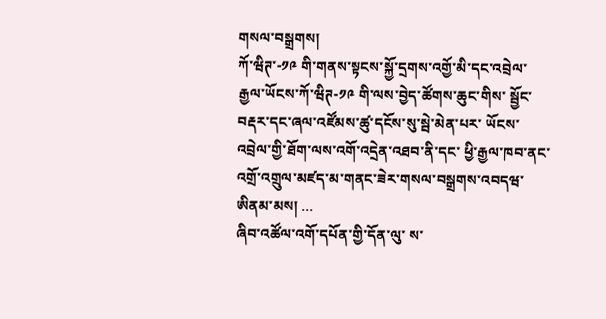གསལ་བསྒྲགས།
ཀོ་ཝིཊ་-༡༩ གི་གནས་སྟངས་སྐྱོ་དྲགས་འགྱོ་མི་དང་འབྲེལ་   རྒྱལ་ཡོངས་ཀོ་ཝིཊ-༡༩ གི་ལས་བྱེད་ཚོགས་ཆུང་གིས་ སྦྱོང་བརྡར་དང་ཞལ་འཛོམས་ཚུ་དངོས་སུ་སྦེ་མེན་པར་ ཡོངས་འབྲེལ་གྱི་ཐོག་ལས་འགོ་འདྲེན་འཐབ་ནི་དང་ ཕྱི་རྒྱལ་ཁབ་ནང་འགྲོ་འགྲུལ་མཛད་མ་གནང་ཟེར་གསལ་བསྒྲགས་འབདཝ་ཨིནམ་མས། ...
ཞིབ་འཚོལ་འགོ་དཔོན་གྱི་དོན་ལུ་ ས་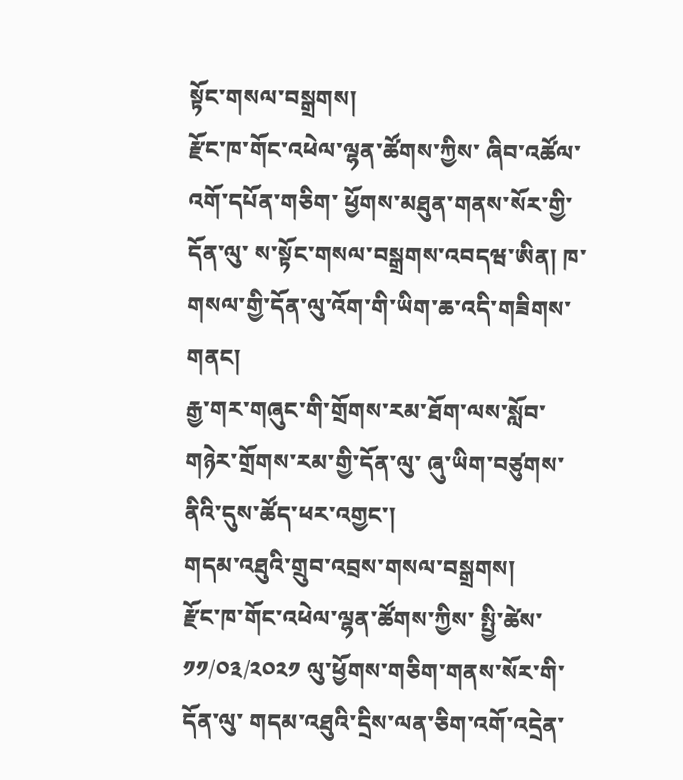སྟོང་གསལ་བསྒྲགས།
རྫོང་ཁ་གོང་འཕེལ་ལྷན་ཚོགས་ཀྱིས་ ཞིབ་འཚོལ་འགོ་དཔོན་གཅིག་ ཕྱོགས་མཐུན་གནས་སོར་གྱི་དོན་ལུ་ ས་སྟོང་གསལ་བསྒྲགས་འབདཝ་ཨིན། ཁ་གསལ་གྱི་དོན་ལུ་འོག་གི་ཡིག་ཆ་འདི་གཟིགས་གནང།
རྒྱ་གར་གཞུང་གི་གྲོགས་རམ་ཐོག་ལས་སློབ་གཉེར་གྲོགས་རམ་གྱི་དོན་ལུ་ ཞུ་ཡིག་བཙུགས་ནིའི་དུས་ཚོད་ཕར་འགྱང་།
གདམ་འཐུའི་གྲུབ་འབྲས་གསལ་བསྒྲགས།
རྫོང་ཁ་གོང་འཕེལ་ལྷན་ཚོགས་ཀྱིས་ སྤྱི་ཚེས་༡༡/༠༣/༢༠༢༡ ལུ་ཕྱོགས་གཅིག་གནས་སོར་གི་དོན་ལུ་ གདམ་འཐུའི་དྲིས་ལན་ཅིག་འགོ་འདྲེན་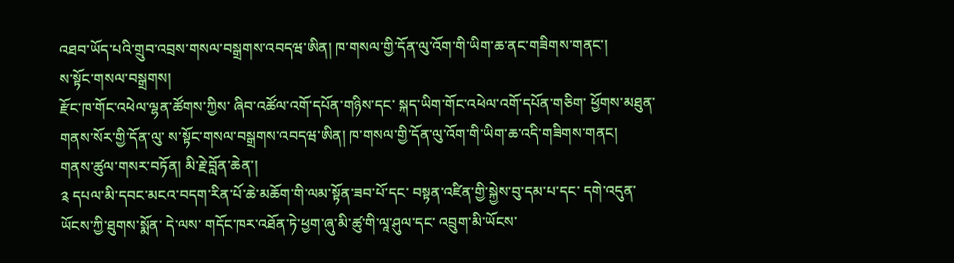འཐབ་ཡོད་པའི་གྲུབ་འབྲས་གསལ་བསྒྲགས་འབདཝ་ཨིན། ཁ་གསལ་གྱི་དོན་ལུ་འོག་གི་ཡིག་ཆ་ནང་གཟིགས་གནང་།
ས་སྟོང་གསལ་བསྒྲགས།
རྫོང་ཁ་གོང་འཕེལ་ལྷན་ཚོགས་ཀྱིས་ ཞིབ་འཚོལ་འགོ་དཔོན་གཉིས་དང་ སྐད་ཡིག་གོང་འཕེལ་འགོ་དཔོན་གཅིག་ ཕྱོགས་མཐུན་གནས་སོར་གྱི་དོན་ལུ་ ས་སྟོང་གསལ་བསྒྲགས་འབདཝ་ཨིན། ཁ་གསལ་གྱི་དོན་ལུ་འོག་གི་ཡིག་ཆ་འདི་གཟིགས་གནང།
གནས་ཚུལ་གསར་བཏོན། མི་རྗེ་བློན་ཆེན་།
༉ དཔལ་མི་དབང་མངའ་བདག་རིན་པོ་ཆེ་མཆོག་གི་ལམ་སྟོན་ཟབ་པོ་དང་ བསྟན་འཛིན་གྱི་སྐྱེས་བུ་དམ་པ་དང་ དགེ་འདུན་ཡོངས་ཀྱི་ཐུགས་སྨོན་ དེ་ལས་ གདོང་ཁར་འཐོན་ཏེ་ཕྱག་ཞུ་མི་ཚུ་གི་ལཱ་ཤུལ་དང་ འབྲུག་མི་ཡོངས་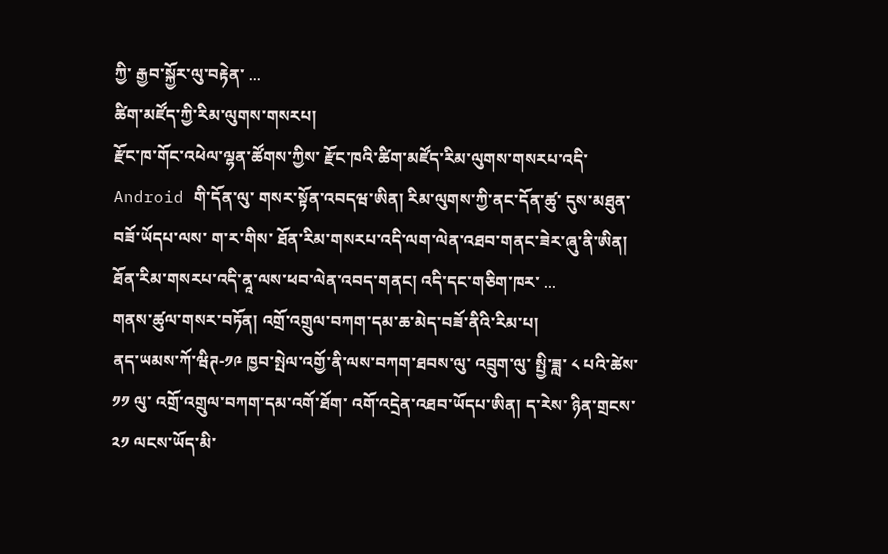ཀྱི་ རྒྱབ་སྐྱོར་ལུ་བརྟེན་ ...
ཚིག་མཛོད་ཀྱི་རིམ་ལུགས་གསརཔ།
རྫོང་ཁ་གོང་འཕེལ་ལྷན་ཚོགས་ཀྱིས་ རྫོང་ཁའི་ཚིག་མཛོད་རིམ་ལུགས་གསརཔ་འདི་ Android གི་དོན་ལུ་ གསར་སྟོན་འབདཝ་ཨིན། རིམ་ལུགས་ཀྱི་ནང་དོན་ཚུ་ དུས་མཐུན་བཟོ་ཡོདཔ་ལས་ ག་ར་གིས་ ཐོན་རིམ་གསརཔ་འདི་ལག་ལེན་འཐབ་གནང་ཟེར་ཞུ་ནི་ཨིན། ཐོན་རིམ་གསརཔ་འདི་ནཱ་ལས་ཕབ་ལེན་འབད་གནང། འདི་དང་གཅིག་ཁར་ ...
གནས་ཚུལ་གསར་བཏོན། འགྲོ་འགྲུལ་བཀག་དམ་ཆ་མེད་བཟོ་ནིའི་རིམ་པ།
ནད་ཡམས་ཀོ་ཝིཊ-༡༩ ཁྱབ་སྤེལ་འགྱོ་ནི་ལས་བཀག་ཐབས་ལུ་ འབྲུག་ལུ་ སྤྱི་ཟླ་ ༨ པའི་ཚེས་ ༡༡ ལུ་ འགྲོ་འགྲུལ་བཀག་དམ་འགོ་ཐོག་ འགོ་འདྲེན་འཐབ་ཡོདཔ་ཨིན། ད་རེས་ ཉིན་གྲངས་ ༢༡ ལངས་ཡོད་མི་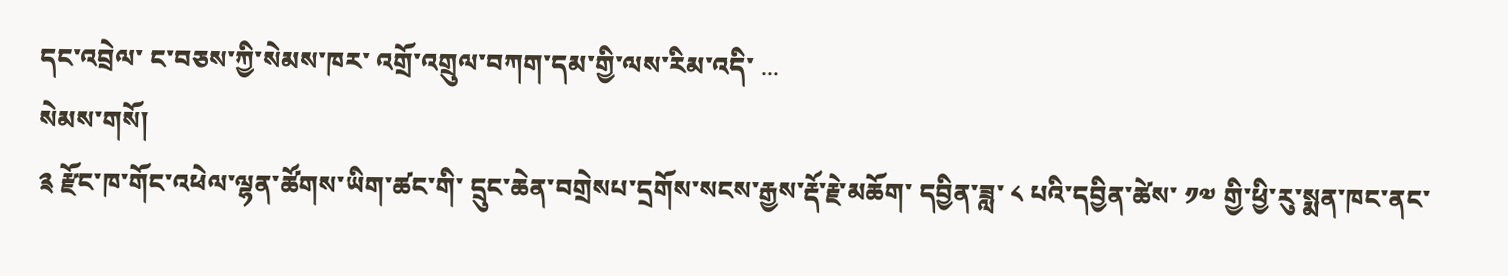དང་འབྲེལ་ ང་བཅས་ཀྱི་སེམས་ཁར་ འགྲོ་འགྲུལ་བཀག་དམ་གྱི་ལས་རིམ་འདི་ ...
སེམས་གསོ།
༉ རྫོང་ཁ་གོང་འཕེལ་ལྷན་ཚོགས་ཡིག་ཚང་གི་ དྲུང་ཆེན་བགྲེསཔ་དྲགོས་སངས་རྒྱས་རྡོ་རྗེ་མཆོག་ དབྱིན་ཟླ་ ༨ པའི་དབྱིན་ཚེས་ ༡༧ གྱི་ཕྱི་རུ་སྨན་ཁང་ནང་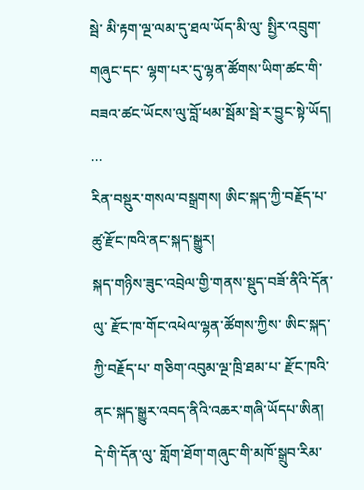སྦེ་ མི་རྟག་ལྔ་ལམ་དུ་ཐལ་ཡོད་མི་ལུ་ སྤྱིར་འབྲུག་གཞུང་དང་ ལྷག་པར་དུ་ལྷན་ཚོགས་ཡིག་ཚང་གི་བཟའ་ཚང་ཡོངས་ལུ་བློ་ཕམ་སྦོམ་སྦེ་ར་བྱུང་སྟེ་ཡོད།  ...
རིན་བསྡུར་གསལ་བསྒྲགས། ཨིང་སྐད་ཀྱི་བརྗོད་པ་ཚུ་རྫོང་ཁའི་ནང་སྐད་སྒྱུར།
སྐད་གཉིས་ཟུང་འབྲེལ་གྱི་གནས་སྡུད་བཟོ་ནིའི་དོན་ལུ་ རྫོང་ཁ་གོང་འཕེལ་ལྷན་ཚོགས་ཀྱིས་ ཨིང་སྐད་ཀྱི་བརྗོད་པ་ གཅིག་འབུམ་ལྔ་ཁྲི་ཐམ་པ་ རྫོང་ཁའི་ནང་སྐད་སྒྱུར་འབད་ནིའི་འཆར་གཞི་ཡོདཔ་ཨིན། དེ་གི་དོན་ལུ་ གློག་ཐོག་གཞུང་གི་མཁོ་སྒྲུབ་རིམ་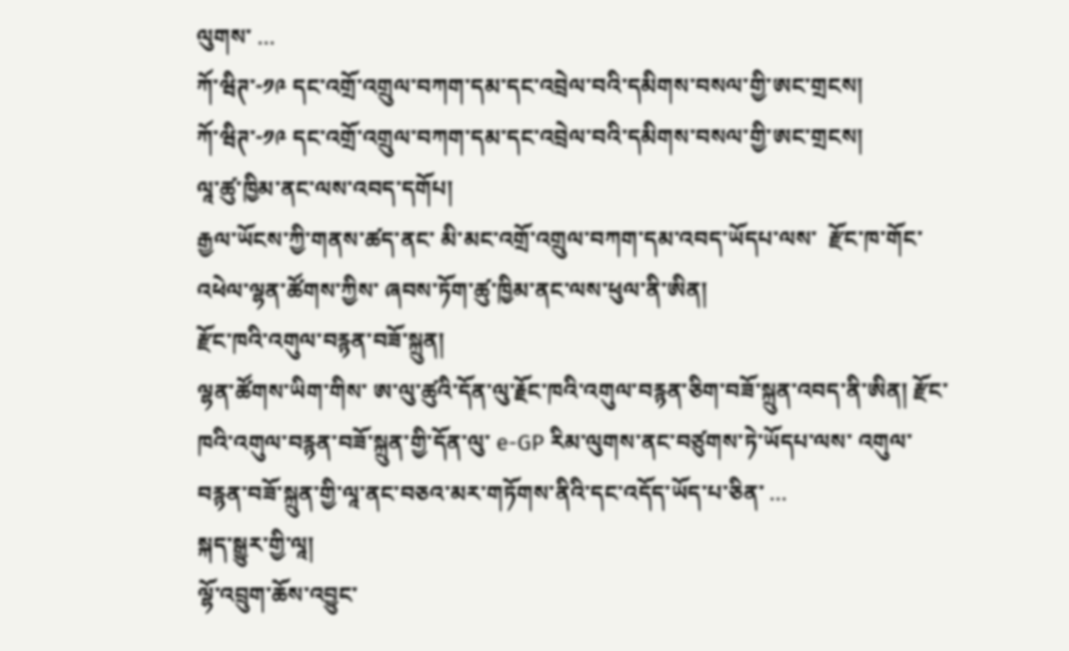ལུགས་ ...
ཀོ་ཝིཊ་-༡༩ དང་འགྲོ་འགྲུལ་བཀག་དམ་དང་འབྲེལ་བའི་དམིགས་བསལ་གྱི་ཨང་གྲངས།
ཀོ་ཝིཊ་-༡༩ དང་འགྲོ་འགྲུལ་བཀག་དམ་དང་འབྲེལ་བའི་དམིགས་བསལ་གྱི་ཨང་གྲངས།
ལཱ་ཚུ་ཁྱིམ་ནང་ལས་འབད་དགོཔ།
རྒྱལ་ཡོངས་ཀྱི་གནས་ཚད་ནང་ མི་མང་འགྲོ་འགྲུལ་བཀག་དམ་འབད་ཡོདཔ་ལས་  རྫོང་ཁ་གོང་འཕེལ་ལྷན་ཚོགས་ཀྱིས་ ཞབས་ཏོག་ཚུ་ཁྱིམ་ནང་ལས་ཕུལ་ནི་ཨིན།
རྫོང་ཁའི་འགུལ་བརྙན་བཟོ་སྐྲུན།
ལྷན་ཚོགས་ཡིག་གིས་ ཨ་ལུ་ཚུའི་དོན་ལུ་རྗོང་ཁའི་འགུལ་བརྙན་ཅིག་བཟོ་སྐྲུན་འབད་ནི་ཨིན། རྫོང་ཁའི་འགུལ་བརྙན་བཟོ་སྐྲུན་གྱི་དོན་ལུ་ e-GP རིམ་ལུགས་ནང་བཙུགས་ཏེ་ཡོདཔ་ལས་ འགུལ་བརྙན་བཟོ་སྐྲུན་གྱི་ལཱ་ནང་བཅའ་མར་གཏོགས་ནིའི་དང་འདོད་ཡོད་པ་ཅིན་ ...
སྐད་སྒྱུར་གྱི་ལཱ།
ལྷོ་འབྲུག་ཆོས་འབྱུང་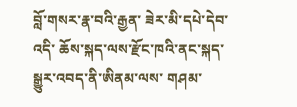བློ་གསར་རྣ་བའི་རྒྱན་ ཟེར་མི་དཔེ་དེབ་འདི་ ཆོས་སྐད་ལས་རྫོང་ཁའི་ནང་སྐད་སྒྱུར་འབད་ནི་ཨིནམ་ལས་ གཤམ་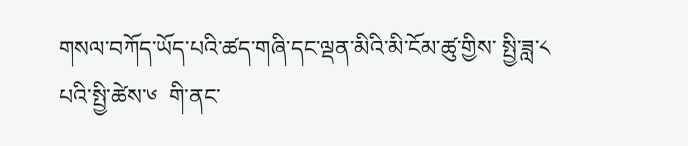གསལ་བཀོད་ཡོད་པའི་ཚད་གཞི་དང་ལྡན་མིའི་མི་ངོམ་ཚུ་གྱིས་ སྤྱི་ཟླ་༨ པའི་སྤྱི་ཚེས་༦  གི་ནང་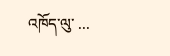འཁོད་ལུ་ ...